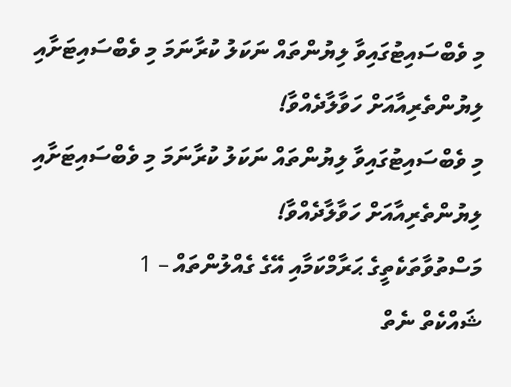މި ވެބްސައިޓުގައިވާ ލިޔުންތައް ނަކަލު ކުރާނަމަ މި ވެބްސައިޓަށާއި ލިޔުންތެރިއާއަށް ހަވާލާދެއްވާ!
މި ވެބްސައިޓުގައިވާ ލިޔުންތައް ނަކަލު ކުރާނަމަ މި ވެބްސައިޓަށާއި ލިޔުންތެރިއާއަށް ހަވާލާދެއްވާ!
މަސްތުވާތަކެތީގެ ޙަރާމްކަމާއި އޭގެ ގެއްލުންތައް – 1
ޝައްކެތް ނެތް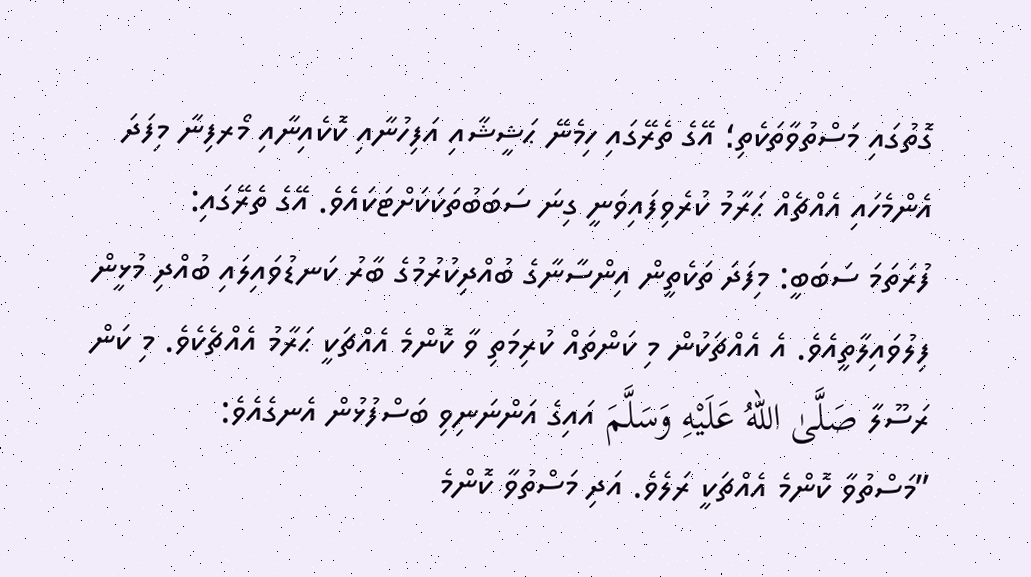ގޮތުގައި މަސްތުވާތަކެތި؛ އޭގެ ތެރޭގައި ހިމެނޭ ޙަޝީޝާއި އަފިހުނާއި ކޮކެއިނާއި މޯރފިނާ މިފަދަ އެންމެހައި އެއްޗެއް ޙަރާމު ކުރެވިފައިވަނީ ގިނަ ސަބަބުތަކަކަށްޓަކައެވެ. އޭގެ ތެރޭގައި:
ފުރަތަމަ ސަބަބީ: މިފަދަ ތަކެތީން އިންސާނާގެ ބުއްދިކުރުމުގެ ބާރު ކަނޑުވައިލައި ބުއްދި މުޅީން ފިލުވައިލާތީއެވެ. އެ އެއްޗަކުން މި ކަންތައް ކުރިމަތި ވާ ކޮންމެ އެއްޗަކީ ޙަރާމު އެއްޗެކެވެ. މި ކަން ރަސޫލާ صَلَّىٰ اللهُ عَلَيْهِ وَسَلَّمَ އައިގެ އަންނަނިވި ބަސްފުޅުން އެނގެއެވެ:
”މަސްތުވާ ކޮންމެ އެއްޗަކީ ރަލެވެ. އަދި މަސްތުވާ ކޮންމެ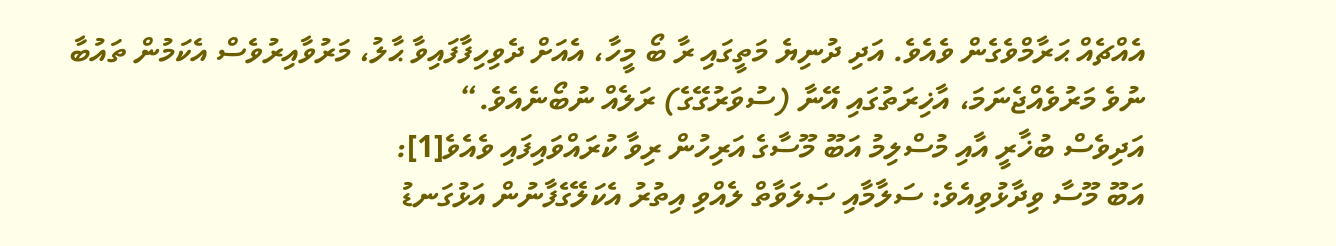އެއްޗެއް ޙަރާމްވެގެން ވެއެވެ. އަދި ދުނިޔެ މަތީގައި ރާ ބޯ މީހާ، އެއަށް ދެވިހިފާފައިވާ ޙާލު، މަރުވާއިރުވެސް އެކަމުން ތައުބާ ނުވެ މަރުވެއްޖެނަމަ، އާޚިރަތުގައި އޭނާ (ސުވަރުގޭގެ) ރަލެއް ނުބޯނެއެވެ.“
އަދިވެސް ބުޚާރީ އާއި މުސްލިމު އަބޫ މޫސާގެ އަރިހުން ރިވާ ކުރައްވައިފައި ވެއެވެ[1]:
އަބޫ މޫސާ ވިދާޅުވިއެވެ: ސަލާމާއި ޞަލަވާތް ލެއްވި އިތުރު އެކަލޭގެފާނުން އަޅުގަނޑު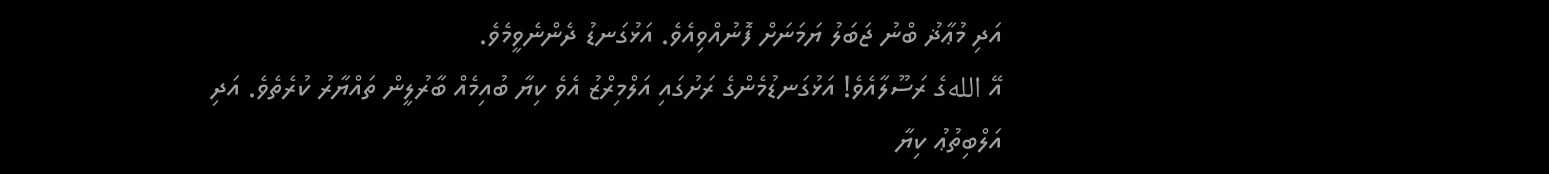އަދި މުޢާޛު ބްނު ޖަބަލު ޔަމަނަށް ފޮނުއްވިއެވެ. އަޅުގަނޑު ދެންނެވީމެވެ.
އޭ اللهގެ ރަސޫލާއެވެ! އަޅުގަނޑުމެންގެ ރަށުގައި އަލްމިރްޒު އެވެ ކިޔާ ބުއިމެއް ބާރުލީން ތައްޔާރު ކުރެތެވެ. އަދި އަލްބިތުޢު ކިޔާ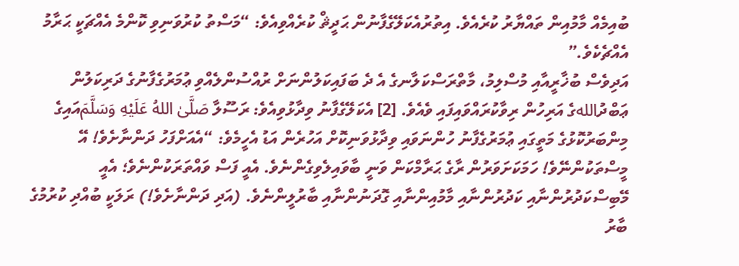ބުއިމެއް މާމުއިން ތައްޔާރު ކުރެއެވެ. އިތުރުއެކަލޭގެފާނުން ޙަދީޘް ކުރެއްވިއެވެ: “މަސްތު ކުރުވަނިވި ކޮންމެ އެއްޗަކީ ޙަރާމު އެއްޗެކެވެ.”
އަދިވެސް ބުޚާރީއާއި މުސްލިމު، މާތްރަސްކަލާނގެ އެ ދެ ބަފައިކަލުންނަށް ރުއްސުންލެއްވި ޢުމަރުގެފާނުގެ ދަރިކަލުން ޢަބްދުاللهގެ އަރިހުން ރިވާކުރައްވައިފައި ވެއެވެ. [2] އެކަލޭގެފާނު ވިދާޅުވިއެވެ: ރަސޫލާ صَلَّىٰ اللهُ عَلَيْهِ وَسَلَّمَއައިގެ މިންބަރުކޮޅުގެ މަތީގައި ޢުމަރުގެފާނު ހުންނަވައި ވިދާޅުވަނިކޮށް އަހުރެން އަޑު އެހީމެވެ: “އެއަށްފަހު ދަންނާށެވެ! އޭ މީސްތަކުންނޭވެ! ހަމަކަށަވަރުން ރާގެ ޙަރާމްކަން ވަނީ ބާވައިލެވިގެންނެވެ. އެއީ ފަސް ވައްތަރަކުންނެވެ؛ އެއީ މޭބިސްކަދުރުންނާއި ކަދުރުންނާއި މާމުއިންނާއި ގޮދަނުންނާއި ބާރުލީންނެވެ. (އަދި ދަންނާށެވެ!) ރަލަކީ ބުއްދި ކުރުމުގެ ބާރު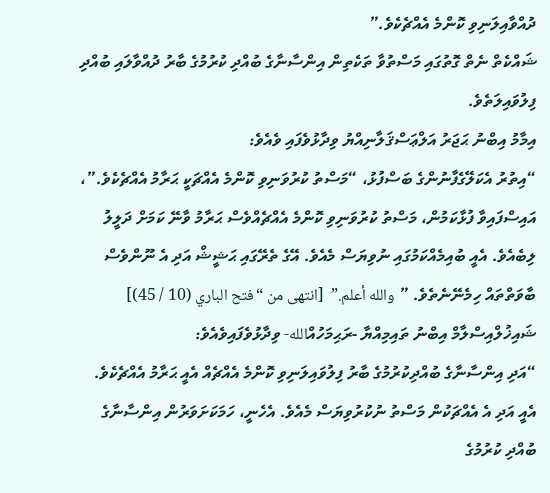ދުއްވާއިލަނިވި ކޮންމެ އެއްޗެކެވެ.”
ޝައްކެތް ނެތް ގޮތުގައި މަސްތުވާ ތަކެތިން އިންސާނާގެ ބުއްދި ކުރުމުގެ ބާރު ދުއްވާލައި ބުއްދި ފިލުވައިލަތެވެ.
އިމާމު އިބްނު ޙަޖަރު އަލްޢަސްޤަލާނިއްޔު ވިދާޅުވެފައި ވެއެވެ:
“އިތުރު އެކަލޭގެފާނުންގެ ބަސްފުޅު، “މަސްތު ކުރުވަނިވި ކޮންމެ އެއްޗަކީ ޙަރާމު އެއްޗެކެވެ.”، އައިސްފައިވާ ފުޅާކަމުން، މަސްތު ކުރުވަނިވި ކޮންމެ އެއްޗެއްވެސް ޙަރާމު ވާނޭ ކަމަށް ދަލީލު ލިބެއެވެ. އެއީ ބުއިމެއްކަމުގައި ނުވިޔަސް މެއެވެ. އޭގެ ތެރޭގައި ޙަޝީޝް އަދި އެ ނޫންވެސް ބާވަތްތައް ހިމެނޭނެތެވެ. ” والله أعلم.”  [انتهى من “فتح الباري (10 / 45)]
ޝައިޚުލްއިސްލާމް އިބްނު ތައިމިއްޔާ -ރަޙިމަހުއްالله- ވިދާޅުވެފައިވެއެވެ:
“އަދި އިންސާނާގެ ބުއްދިކުރުމުގެ ބާރު ފިލުވައިލަނިވި ކޮންމެ އެއްޗެއް އެއީ ޙަރާމު އެއްޗެކެވެ. އެއީ އަދި އެ އެއްޗަކުން މަސްތު ނުކުރުވިޔަސް މެއެވެ. އެހެނީ، ހަމަކަށަވަރުން އިންސާނާގެ ބުއްދި ކުރުމުގެ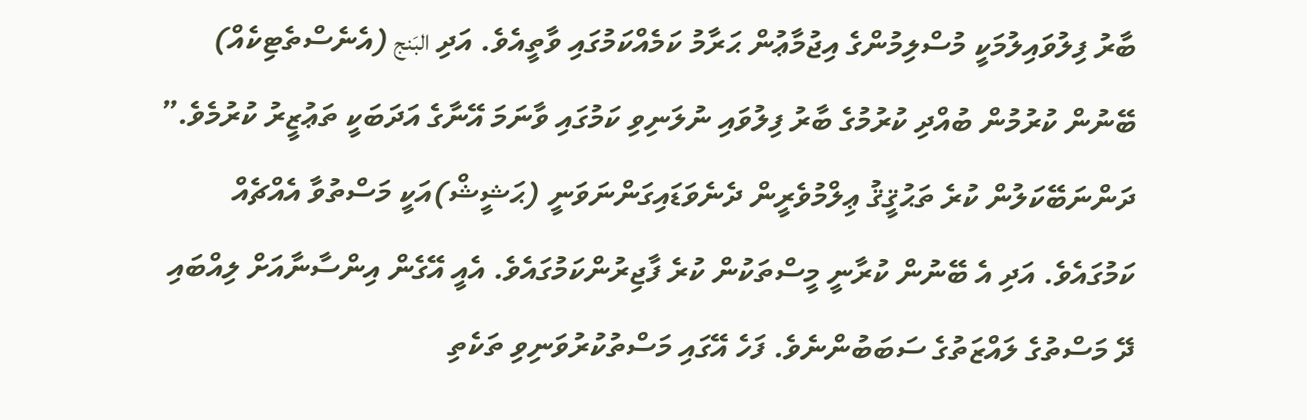ބާރު ފިލުވައިލުމަކީ މުސްލިމުންގެ އިޖުމާޢުން ޙަރާމު ކަމެއްކަމުގައި ވާތީއެވެ. އަދި البَنج (އެނެސްތެޓިކެއް) ބޭނުން ކުރުމުން ބުއްދި ކުރުމުގެ ބާރު ފިލުވައި ނުލަނިވި ކަމުގައި ވާނަމަ އޭނާގެ އަދަބަކީ ތަޢުޒީރު ކުރުމެވެ.”
ދަންނަބޭކަލުން ކުރެ ތަޙުޤީޤު ޢިލްމުވެރީން ދެނެވަޑައިގަންނަވަނީ (ޙަޝީޝް)އަކީ މަސްތުވާ އެއްޗެއް ކަމުގައެވެ. އަދި އެ ބޭނުން ކުރާނީ މީސްތަކުން ކުރެ ފާޖިރުންކަމުގައެވެ. އެއީ އޭގެން އިންސާނާއަށް ލިއްބައި ދޭ މަސްތުގެ ލައްޒަތުގެ ސަބަބުންނެވެ. ފަހެ އޭގައި މަސްތުކުރުވަނިވި ތަކެތި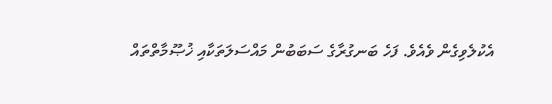އެކުލެވިގެން ވެއެވެ. ފަހެ ބަނގުރާގެ ސަބަބުން މައްސަލަތަކާއި ޚުޞޫމާތްތައް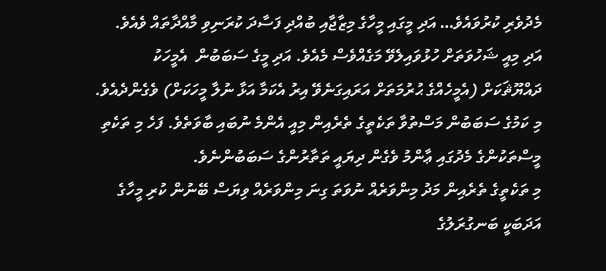މެދުވެރި ކުރުވައެވެ… އަދި މީގައި މީހާގެ މިޒާޖާއި ބުއްދި ފަސާދަ ކުރަނިވި މާއްދާތައް ވެއެވެ. އަދި މިއީ ޝަހުވަތަށް ހުޅުވައިލެވޭ މަގެއްވެސް މެއެވެ. އަދި މީގެ ސަބަބުން  އެމީހަކު ދައްޔޫޘަކަށް (އެމީހެއްގެ ޙުރުމަތަށް އަރައިގަނެވޭ އިރު އެކަމާ އަޅާ ނުލާ މީހަކަށް) ވެގެންދެއެވެ. މި ކަމުގެ ސަބަބުން މަސްތުވާ ތަކެތީގެ ތެރެއިން މިއީ އެންމެ ނުބައި ބާވަތެވެ. ފަހެ މި ތަކެތި މީސްތަކުންގެ މެދުގައި ޢާންމު ވެގެން ދިޔައީ ތަތާރުންގެ ސަބަބުންނެވެ.
މި ތަކެތީގެ ތެރެއިން މަދު މިންވަރެއް ނުވަތަ ގިނަ މިންވަރެއް ވިޔަސް ބޭނުން ކުރި މީހާގެ އަދަބަކީ ބަނގުރަލުގެ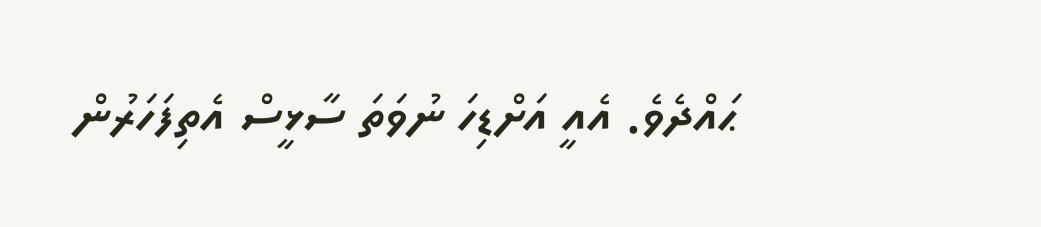ޙައްދެވެ. އެއީ އަށްޑިހަ ނުވަތަ ސާޅީސް އެތިފަހަރުން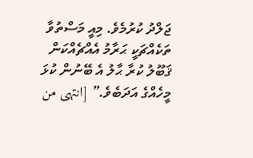ޖަލްދު ކުރުމެވެ. މިއީ މަސްތުވާ ތަކެއްޗަކީ ޙަރާމު އެއްޗެއްކަން ޤަބޫލު ކުރާ ޙާލު އެ ބޭނުން ކުޅަ މީހެއްގެ އަދަބެވެ.” [انتهى من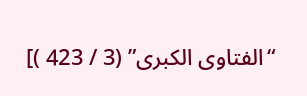“الفتاوى الكبرى” (3 / 423 )]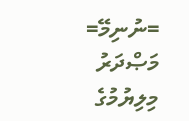=ނުނިމޭ=
މަޞްދަރު
މިލިޔުމުގެ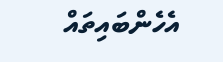އެހެންބައިތައް